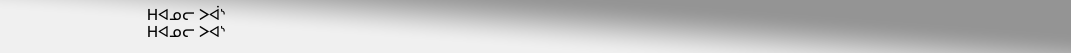ᕼᐊᓄᓕ ᐳᐋᔅ
ᕼᐊᓄᓕ ᐳᐊᔅ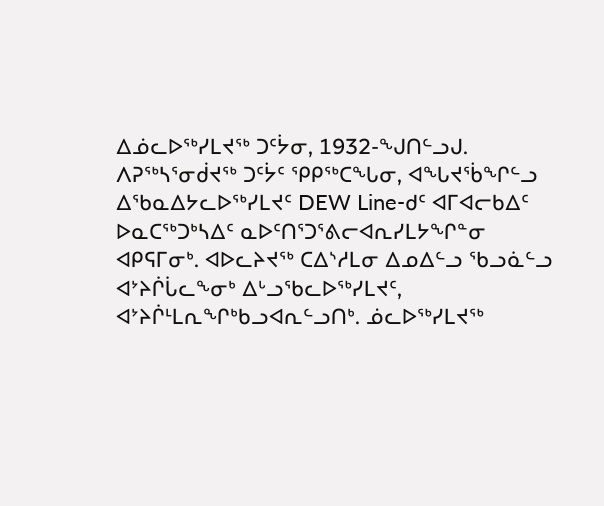ᐃᓅᓚᐅᖅᓯᒪᔪᖅ ᑐᑦᔮᓂ, 1932-ᖑᑎᓪᓗᒍ. ᐱᕈᖅᓴᕐᓂᑰᔪᖅ ᑐᑦᔮᑦ ᕿᑭᖅᑕᖓᓂ, ᐊᖓᔪᖄᖏᓪᓗ ᐃᖃᓇᐃᔭᓚᐅᖅᓯᒪᔪᑦ DEW Line-ᑯᑦ ᐊᒥᐊᓕᑲᐃᑦ ᐅᓇᑕᖅᑐᒃᓴᐃᑦ ᓇᐅᑦᑎᕐᑐᕐᕕᓕᐊᕆᓯᒪᔭᖏᓐᓂ ᐊᑭᕋᒥᓂᒃ. ᐊᐅᓚᔨᔪᖅ ᑕᐃᔅᓱᒪᓂ ᐃᓄᐃᓪᓗ ᖃᓗᓈᓪᓗ ᐊᔾᔨᒌᒑᓚᖕᓂᒃ ᐃᒡᓗᖃᓚᐅᖅᓯᒪᔪᑦ, ᐊᔾᔨᒌᒻᒪᕆᖏᒃᑲᓗᐊᕆᓪᓗᑎᒃ. ᓅᓚᐅᖅᓯᒪᔪᖅ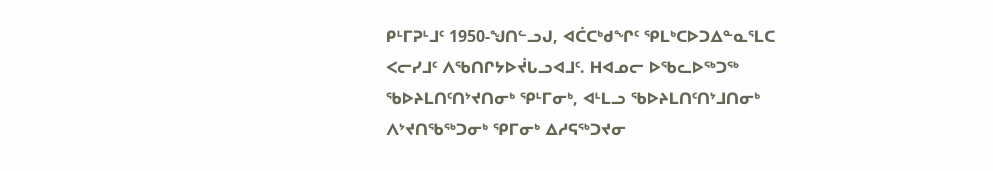ᑭᒻᒥᕈᒻᒧᑦ 1950-ᖑᑎᓪᓗᒍ, ᐊᑖᑕᒃᑯᖏᑦ ᕿᒪᒃᑕᐅᑐᐃᓐᓇᕐᒪᑕ ᐸᓕᓯᒧᑦ ᐱᖃᑎᒋᔭᐅᔫᒐᓗᐊᒧᑦ. ᕼᐊᓄᓕ ᐅᖃᓚᐅᖅᑐᖅ ᖃᐅᔨᒪᑎᑦᑎᔾᔪᑎᓂᒃ ᕿᒻᒥᓂᒃ, ᐊᒻᒪᓗ ᖃᐅᔨᒪᑎᑦᑎᔾᒧᑎᓂᒃ ᐱᔾᔪᑎᖃᖅᑐᓂᒃ ᕿᒥᓂᒃ ᐃᓱᕋᖅᑐᔪᓂ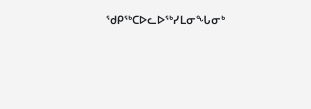ᖁᑭᖅᑕᐅᓚᐅᖅᓯᒪᓂᖓᓂᒃ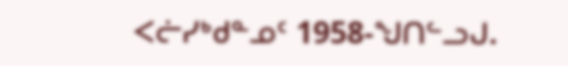ᐸᓖᓯᒃᑯᓐᓄᑦ 1958-ᖑᑎᓪᓗᒍ.